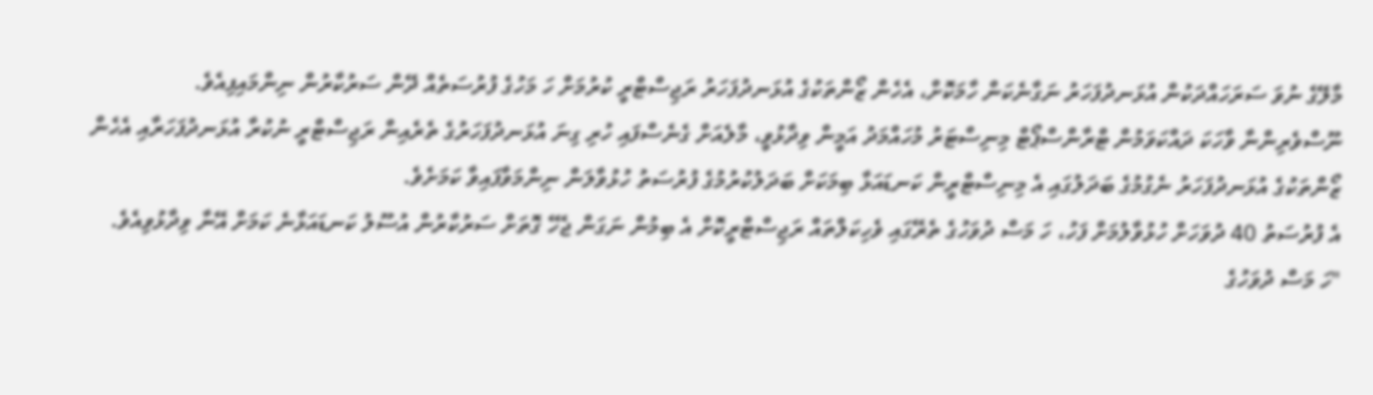މާލޭގެ ނުވަ ސަރަހައްދަކުން އުޅަނދުފަހަރު ނަގާނެކަން ހާމަކޮށް، އެހެން ޒޯންތަކުގެ އުޅަނދުފަހަރު ރަޖިސްޓްރީ ކުރުމަށް ހަ މަހުގެ ފުރުސަތެއް ދޭން ސަރުކާރުން ނިންމައިފިއެވެ.
ނޫސްވެރިންނާ ވާހަކަ ދައްކަވަމުން ޓްރާންސްޕޯޓް މިނިސްޓަރު މުހައްމަދު އަމީން ވިދާޅުވީ، މާލެއަށް ގެނެސްފައި ހުރި ގިނަ އުޅަނދުފަހަރުގެ ތެރެއިން ރަޖިސްޓްރީ ނުކުރާ އުޅަނދުފަހަރާއި އެހެން ޒޯންތަކުގެ އުޅަނދުފަހަރު ނެގުމުގެ ބަދަލުގައި އެ މިނިސްޓްރީން ކަނޑައަޅާ ބިމަކަށް ބަދަލުކުރުމުގެ ފުރުސަތު ހުޅުވާލަން ނިންމަވާފައިވާ ކަމަށެވެ.
އެ ފުރުސަތު 40 ދުވަހަށް ހުޅުވާލުމަށް ފަހު، ހަ މަސް ދުވަހުގެ ތެރޭގައި ވެހިކަލްތައް ރަޖިސްޓްރީކޮށް އެ ބިމުން ނަގަން ޖެހޭ ގޮތަށް ސަރުކާރުން އުސޫލު ކަނޑައަޅާނެ ކަމަށް އޭނާ ވިދާޅުވިއެވެ.
"ހަ މަސް ދުވަހުގެ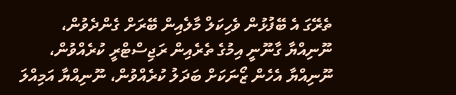ތެރޭގަ އެ ބޭފުޅުން ވެހިކަލް މާލެއިން ބޭރަށް ގެންދެވުން، ނޫނިއްޔާ ގާނޫނީ އިމުގެ ތެރެއިން ރަޖިސްޓްރީ ކުރެއްވުން، ނޫނިއްޔާ އެހެން ޒޯނަކަށް ބަދަލު ކުރެއްވުން، ނޫނިއްޔާ އަމިއްލަ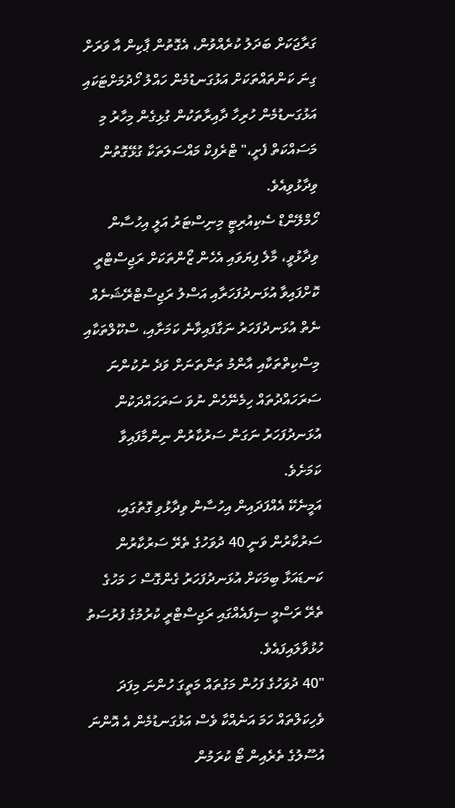ގަރާޖަކަށް ބަދަލު ކުރެއްވުން، އެގޮތުން ޕާކިން އާ ވަރަށް ގިނަ ކަންތައްތަކަށް އަޅުގަނޑުމެން ހައްލު ހޯދުމަށްޓަކައި އަޅުގަނޑުމެން ހުރިހާ ދާއިރާތަކުން ގުޅިގެން މިހާރު މި މަސައްކަތް ފެށީ،" ޓްރެފިކް މައްސަލަތަކާ ގުޅޭގޮތުން ވިދާޅުވިއެވެ.
ހޯމްލޭންޑް ސެކިއުރިޓީ މިނިސްޓަރު އަލީ އިހުސާން ވިދާޅުވީ، މާލެ ފިޔަވައި އެހެން ޒޯންތަކަށް ރަޖިސްޓްރީ ކޮށްފައިވާ އުޅަނދުފަހަރާއި އަސްލު ރަޖިސްޓްރޭޝަނެއް ނެތް އުޅަނދުފަހަރު ނަގާފައިވާނެ ކަމަށާއި، ސްކޫލްތަކާއި މިސްކިތްތަކާއި އާންމު ތަންތަނަށް ވަދެ ނުކުންނަ ސަރަހައްދުތައް ހިމެނޭހެން ނުވަ ސަރަހައްދަކުން އުޅަނދުފަހަރު ނަގަން ސަރުކާރުން ނިންމާފައިވާ ކަމަށެވެ.
އަމީނެކޭ އެއްފަދައިން އިހުސާން ވިދާޅުވި ގޮތުގައި، ސަރުކާރުން ވަނީ 40 ދުވަހުގެ ތެރޭ ސަރުކާރުން ކަނޑައަޅާ ބިމަކަށް އުޅަނދުފަހަރު ގެންގޮސް ހަ މަހުގެ ތެރޭ ރަސްމީ ސިފައެއްގައި ރަޖިސްޓްރީ ކުރުމުގެ ފުރުސަތު ހުޅުވާލައިފައެވެ.
"40 ދުވަހުގެ ފަހުން މަގުތައް މަތީގަ ހުންނަ މިފަދަ ވެހިކަލްތައް ހަމަ އަނެއްކާ ވެސް އަޅުގަނޑުމެން އެ އޮންނަ އުސޫލުގެ ތެރެއިން ޓޯ ކުރަމުން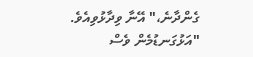ގެންދާނެ،" އޭނާ ވިދާޅުވިއެވެ.
"އަޅުގަނޑުމެން ވެސް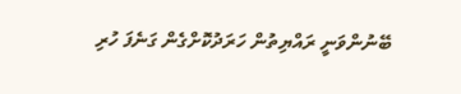ބޭނުންވަނީ ރައްޔިތުން ހަރަދުކޮށްގެން ގަނެފަ ހުރި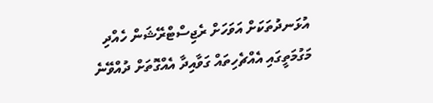އުޅަނދުތަކަށް އަވަހަށް ރެޖިސްޓްރޭޝަން ހެއްދި މަގުމަތީގައި އެއްޗެހިތައް ގަވާއިދާ އެއްގޮތަށް ދުއްވޭނެ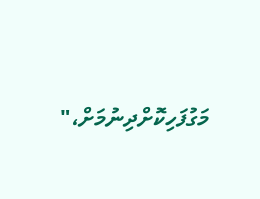މަގުފަހިކޮށްދިނުމަށް،"